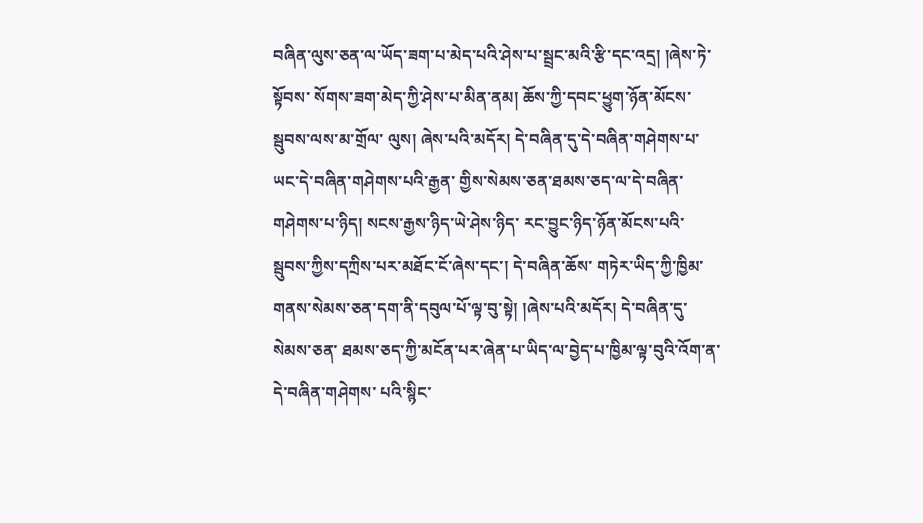བཞིན་ལུས་ཅན་ལ་ཡོད་ཟག་པ་མེད་པའི་ཤེས་པ་སྦྲང་མའི་རྩི་དང་འདྲ། །ཞེས་ཏེ་སྟོབས་ སོགས་ཟག་མེད་ཀྱི་ཤེས་པ་མིན་ནམ། ཆོས་ཀྱི་དབང་ཕྱུག་ཉོན་མོངས་སྦུབས་ལས་མ་གྲོལ་ ལུས། ཞེས་པའི་མདོར། དེ་བཞིན་དུ་དེ་བཞིན་གཤེགས་པ་ཡང་དེ་བཞིན་གཤེགས་པའི་རྒྱན་ གྱིས་སེམས་ཅན་ཐམས་ཅད་ལ་དེ་བཞིན་གཤེགས་པ་ཉིད། སངས་རྒྱས་ཉིད་ཡེ་ཤེས་ཉིད་ རང་བྱུང་ཉིད་ཉོན་མོངས་པའི་སྦུབས་ཀྱིས་དཀྲིས་པར་མཐོང་ངོ་ཞེས་དང་། དེ་བཞིན་ཆོས་ གཏེར་ཡིད་ཀྱི་ཁྱིམ་ གནས་སེམས་ཅན་དག་ནི་དབུལ་པོ་ལྟ་བུ་སྟེ། །ཞེས་པའི་མདོར། དེ་བཞིན་དུ་སེམས་ཅན་ ཐམས་ཅད་ཀྱི་མངོན་པར་ཞེན་པ་ཡིད་ལ་བྱེད་པ་ཁྱིམ་ལྟ་བུའི་འོག་ན་དེ་བཞིན་གཤེགས་ པའི་སྙིང་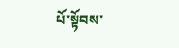པོ་སྟོབས་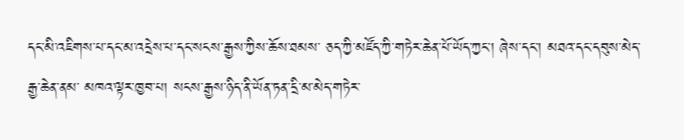དང་མི་འཇིགས་པ་དང་མ་འདྲེས་པ་དང་སངས་རྒྱས་ཀྱིས་ཆོས་ཐམས་ ཅད་ཀྱི་མཛོད་ཀྱི་གཏེར་ཆེན་པོ་ཡོད་ཀྱང་། ཞེས་དང་། མཐའ་དང་དབུས་མེད་རྒྱ་ཆེན་ནམ་ མཁའ་ལྟར་ཁྱབ་པ། སངས་རྒྱས་ཉིད་ནི་ཡོན་ཏན་དྲི་མ་མེད་གཏེར་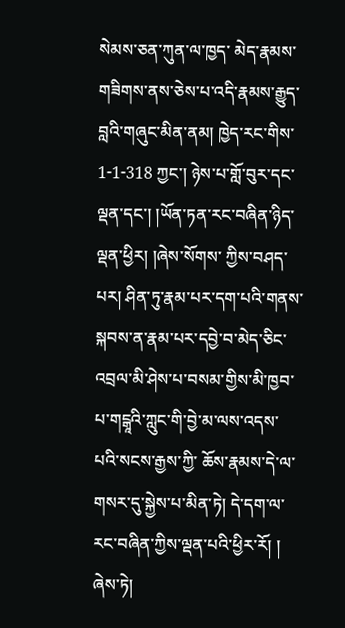སེམས་ཅན་ཀུན་ལ་ཁྱད་ མེད་རྣམས་གཟིགས་ནས་ཅེས་པ་འདི་རྣམས་རྒྱུད་བླའི་གཞུང་མིན་ནམ། ཁྱེད་རང་གིས་ 1-1-318 ཀྱང་། ཉེས་པ་གློ་བུར་དང་ལྡན་དང་། །ཡོན་ཏན་རང་བཞིན་ཉིད་ལྡན་ཕྱིར། །ཞེས་སོགས་ ཀྱིས་བཤད་པར། ཤིན་ཏུ་རྣམ་པར་དག་པའི་གནས་སྐབས་ན་རྣམ་པར་དབྱེ་བ་མེད་ཅིང་ འབྲལ་མི་ཤེས་པ་བསམ་གྱིས་མི་ཁྱབ་པ་གངྒཱའི་ཀླུང་གི་བྱེ་མ་ལས་འདས་པའི་སངས་རྒྱས་ཀྱི་ ཆོས་རྣམས་དེ་ལ་གསར་དུ་སྐྱེས་པ་མིན་ཏེ། དེ་དག་ལ་རང་བཞིན་ཀྱིས་ལྡན་པའི་ཕྱིར་རོ། ། ཞེས་ཏེ།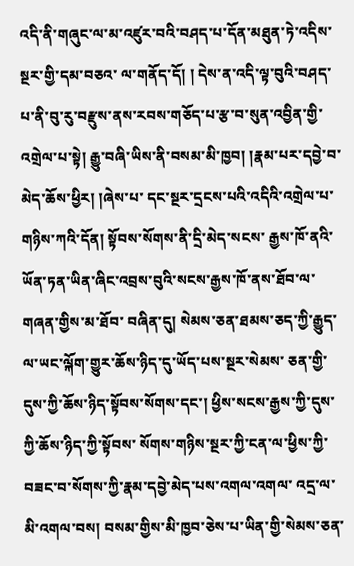འདི་ནི་གཞུང་ལ་མ་འཛུར་བའི་བཤད་པ་དོན་མཐུན་ཏེ་འདིས་སྔར་གྱི་དམ་བཅའ་ ལ་གནོད་དོ། ། དེས་ན་འདི་ལྟ་བུའི་བཤད་པ་ནི་བུ་རུ་བརྫུས་ནས་རབས་གཅོད་པ་རྩ་བ་སུན་འབྱིན་གྱི་ འགྲེལ་པ་སྟེ། རྒྱུ་བཞི་ཡིས་ནི་བསམ་མི་ཁྱབ། །རྣམ་པར་དབྱེ་བ་མེད་ཆོས་ཕྱིར། །ཞེས་པ་ དང་སྔར་དྲངས་པའི་འདིའི་འགྲེལ་པ་གཉིས་ཀའི་དོན། སྟོབས་སོགས་ནི་དྲི་མེད་སངས་ རྒྱས་ཁོ་ནའི་ཡོན་ཏན་ཡིན་ཞིང་འབྲས་བུའི་སངས་རྒྱས་ཁོ་ནས་ཐོབ་ལ་གཞན་གྱིས་མ་ཐོབ་ བཞིན་དུ། སེམས་ཅན་ཐམས་ཅད་ཀྱི་རྒྱུད་ལ་ཡང་ལྐོག་གྱུར་ཆོས་ཉིད་དུ་ཡོད་པས་སྔར་སེམས་ ཅན་གྱི་དུས་ཀྱི་ཆོས་ཉིད་སྟོབས་སོགས་དང་། ཕྱིས་སངས་རྒྱས་ཀྱི་དུས་ཀྱི་ཆོས་ཉིད་ཀྱི་སྟོབས་ སོགས་གཉིས་སྔར་ཀྱི་ངན་ལ་ཕྱིས་ཀྱི་བཟང་བ་སོགས་ཀྱི་རྣམ་དབྱེ་མེད་པས་འགལ་འགལ་ འདྲ་ལ་མི་འགལ་བས། བསམ་གྱིས་མི་ཁྱབ་ཅེས་པ་ཡིན་གྱི་སེམས་ཅན་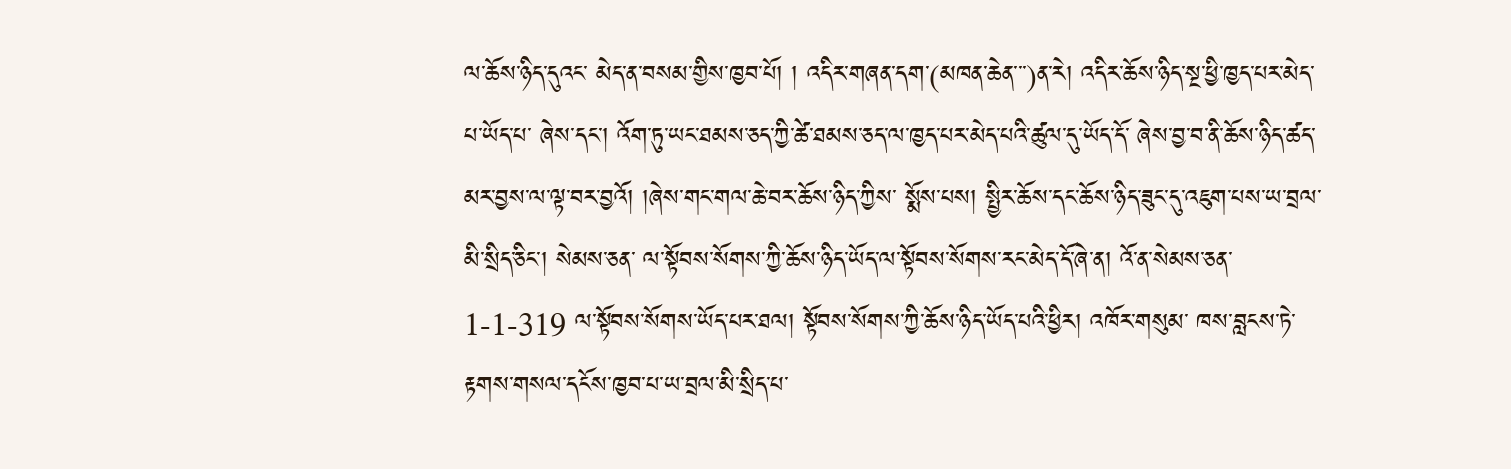ལ་ཆོས་ཉིད་དུའང་ མེད་ན་བསམ་གྱིས་ཁྱབ་པོ། ། འདིར་གཞན་དག་(མཁན་ཆེན་་་)ན་རེ། འདིར་ཆོས་ཉིད་སྔ་ཕྱི་ཁྱད་པར་མེད་པ་ཡོད་པ་ ཞེས་དང་། འོག་ཏུ་ཡང་ཐམས་ཅད་ཀྱི་ཚེ་ཐམས་ཅད་ལ་ཁྱད་པར་མེད་པའི་ཚུལ་དུ་ཡོད་དོ་ ཞེས་བྱ་བ་ནི་ཆོས་ཉིད་ཚད་མར་བྱས་ལ་ལྟ་བར་བྱའོ། །ཞེས་གང་གལ་ཆེ་བར་ཆོས་ཉིད་ཀྱིས་ སྨོས་པས། སྤྱིར་ཆོས་དང་ཆོས་ཉིད་ཟུང་དུ་འཇུག་པས་ཡ་བྲལ་མི་སྲིད་ཅིང་། སེམས་ཅན་ ལ་སྟོབས་སོགས་ཀྱི་ཆོས་ཉིད་ཡོད་ལ་སྟོབས་སོགས་རང་མེད་དོ་ཞེ་ན། འོ་ན་སེམས་ཅན་ 1-1-319 ལ་སྟོབས་སོགས་ཡོད་པར་ཐལ། སྟོབས་སོགས་ཀྱི་ཆོས་ཉིད་ཡོད་པའི་ཕྱིར། འཁོར་གསུམ་ ཁས་བླངས་ཏེ་རྟགས་གསལ་དངོས་ཁྱབ་པ་ཡ་བྲལ་མི་སྲིད་པ་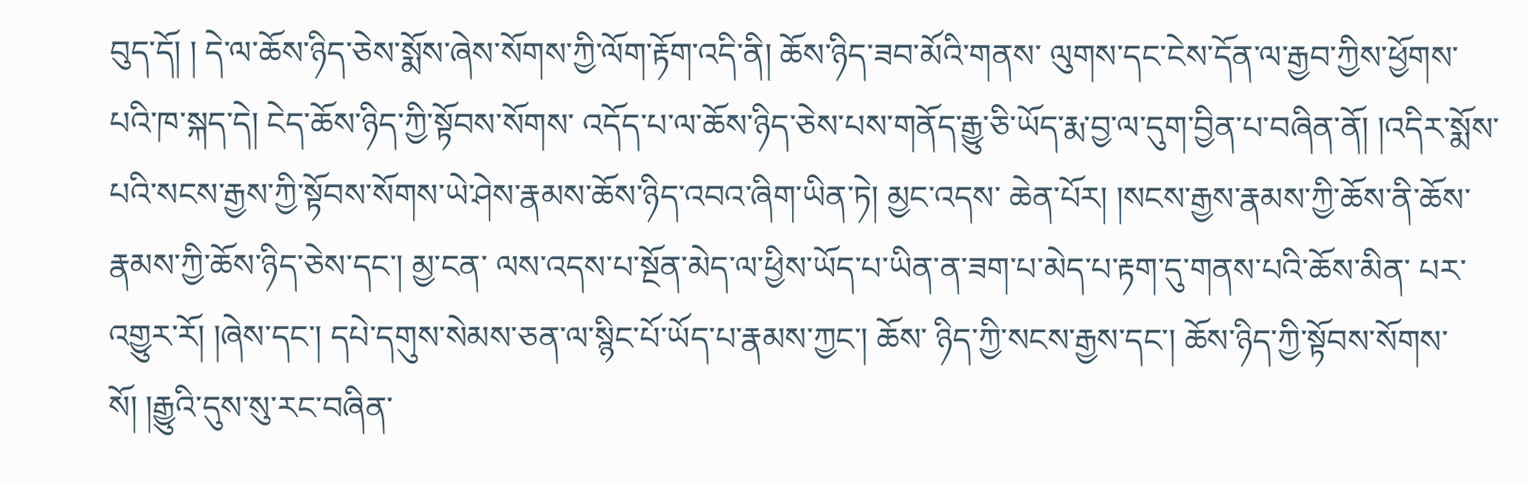བུད་དོ། ། དེ་ལ་ཆོས་ཉིད་ཅེས་སྨོས་ཞེས་སོགས་ཀྱི་ལོག་རྟོག་འདི་ནི། ཆོས་ཉིད་ཟབ་མོའི་གནས་ ལུགས་དང་ངེས་དོན་ལ་རྒྱབ་ཀྱིས་ཕྱོགས་པའི་ཁ་སྐད་དེ། ངེད་ཆོས་ཉིད་ཀྱི་སྟོབས་སོགས་ འདོད་པ་ལ་ཆོས་ཉིད་ཅེས་པས་གནོད་རྒྱུ་ཅི་ཡོད་རྨ་བྱ་ལ་དུག་བྱིན་པ་བཞིན་ནོ། །འདིར་སྨོས་ པའི་སངས་རྒྱས་ཀྱི་སྟོབས་སོགས་ཡེ་ཤེས་རྣམས་ཆོས་ཉིད་འབའ་ཞིག་ཡིན་ཏེ། མྱང་འདས་ ཆེན་པོར། །སངས་རྒྱས་རྣམས་ཀྱི་ཆོས་ནི་ཆོས་རྣམས་ཀྱི་ཆོས་ཉིད་ཅེས་དང་། མྱ་ངན་ ལས་འདས་པ་སྔོན་མེད་ལ་ཕྱིས་ཡོད་པ་ཡིན་ན་ཟག་པ་མེད་པ་རྟག་དུ་གནས་པའི་ཆོས་མིན་ པར་འགྱུར་རོ། །ཞེས་དང་། དཔེ་དགུས་སེམས་ཅན་ལ་སྙིང་པོ་ཡོད་པ་རྣམས་ཀྱང་། ཆོས་ ཉིད་ཀྱི་སངས་རྒྱས་དང་། ཆོས་ཉིད་ཀྱི་སྟོབས་སོགས་སོ། །རྒྱུའི་དུས་སུ་རང་བཞིན་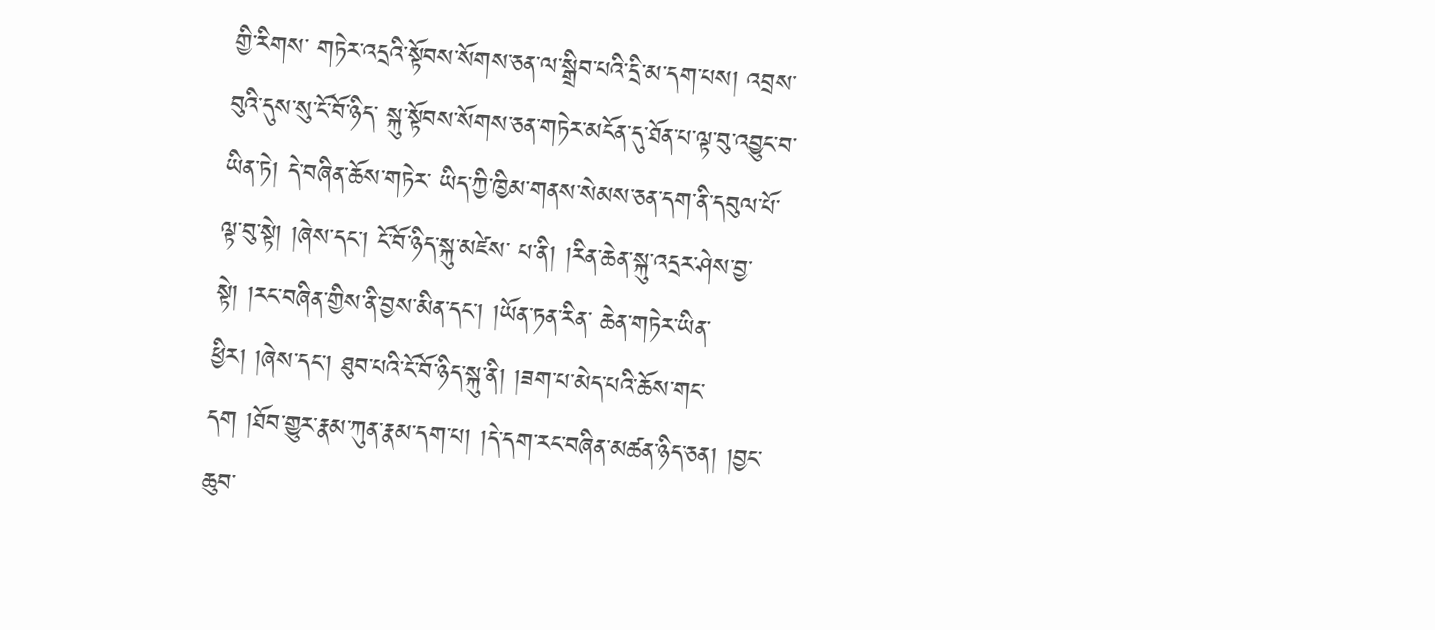གྱི་རིགས་ གཏེར་འདྲའི་སྟོབས་སོགས་ཅན་ལ་སྒྲིབ་པའི་དྲི་མ་དག་པས། འབྲས་བུའི་དུས་སུ་ངོ་བོ་ཉིད་ སྐུ་སྟོབས་སོགས་ཅན་གཏེར་མངོན་དུ་ཐོན་པ་ལྟ་བུ་འབྱུང་བ་ཡིན་ཏེ། དེ་བཞིན་ཆོས་གཏེར་ ཡིད་ཀྱི་ཁྱིམ་གནས་སེམས་ཅན་དག་ནི་དབུལ་པོ་ལྟ་བུ་སྟེ། །ཞེས་དང་། ངོ་བོ་ཉིད་སྐུ་མཛེས་ པ་ནི། །རིན་ཆེན་སྐུ་འདྲར་ཤེས་བྱ་སྟེ། །རང་བཞིན་གྱིས་ནི་བྱས་མིན་དང་། །ཡོན་ཏན་རིན་ ཆེན་གཏེར་ཡིན་ཕྱིར། །ཞེས་དང་། ཐུབ་པའི་ངོ་བོ་ཉིད་སྐུ་ནི། །ཟག་པ་མེད་པའི་ཆོས་གང་ དག །ཐོབ་གྱུར་རྣམ་ཀུན་རྣམ་དག་པ། །དེ་དག་རང་བཞིན་མཚན་ཉིད་ཅན། །བྱང་ཆུབ་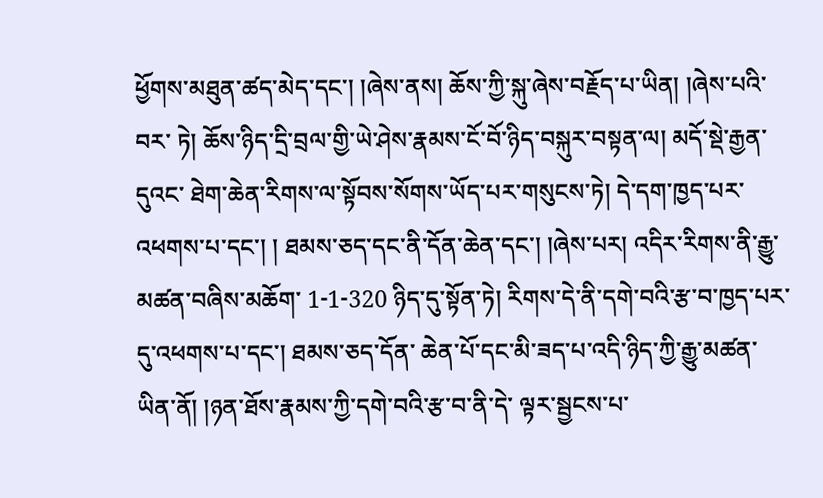ཕྱོགས་མཐུན་ཚད་མེད་དང་། །ཞེས་ནས། ཆོས་ཀྱི་སྐུ་ཞེས་བརྗོད་པ་ཡིན། །ཞེས་པའི་བར་ ཏེ། ཆོས་ཉིད་དྲི་བྲལ་གྱི་ཡེ་ཤེས་རྣམས་ངོ་བོ་ཉིད་བསྐུར་བསྟན་ལ། མདོ་སྡེ་རྒྱན་དུའང་ ཐེག་ཆེན་རིགས་ལ་སྟོབས་སོགས་ཡོད་པར་གསུངས་ཏེ། དེ་དག་ཁྱད་པར་འཕགས་པ་དང་། ། ཐམས་ཅད་དང་ནི་དོན་ཆེན་དང་། །ཞེས་པར། འདིར་རིགས་ནི་རྒྱུ་མཚན་བཞིས་མཆོག་ 1-1-320 ཉིད་དུ་སྟོན་ཏེ། རིགས་དེ་ནི་དགེ་བའི་རྩ་བ་ཁྱད་པར་དུ་འཕགས་པ་དང་། ཐམས་ཅད་དོན་ ཆེན་པོ་དང་མི་ཟད་པ་འདི་ཉིད་ཀྱི་རྒྱུ་མཚན་ཡིན་ནོ། །ཉན་ཐོས་རྣམས་ཀྱི་དགེ་བའི་རྩ་བ་ནི་དེ་ ལྟར་སྦྱངས་པ་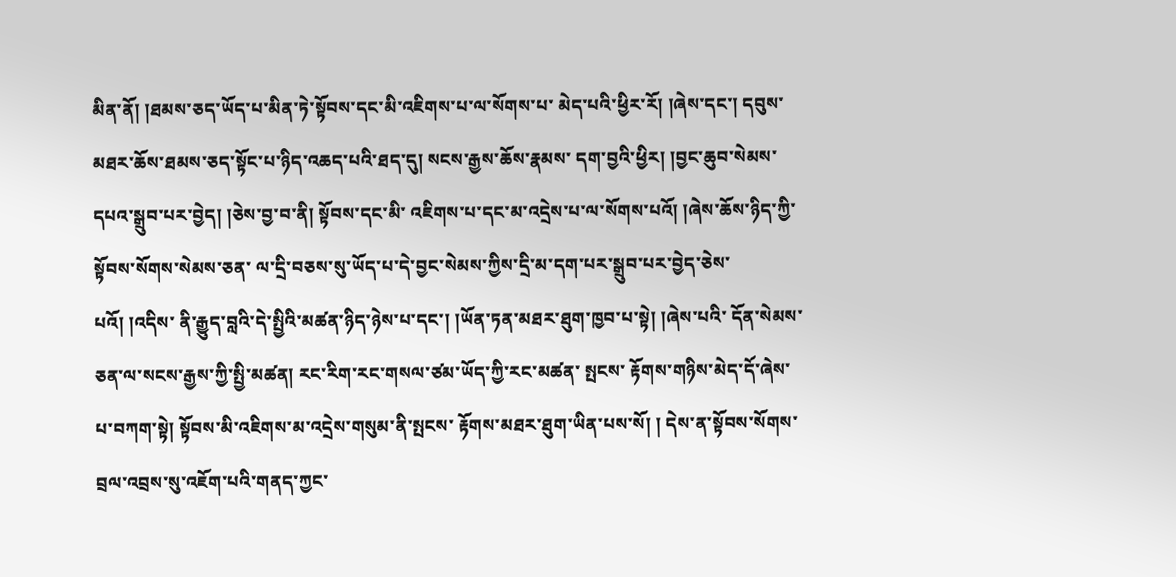མིན་ནོ། །ཐམས་ཅད་ཡོད་པ་མིན་ཏེ་སྟོབས་དང་མི་འཇིགས་པ་ལ་སོགས་པ་ མེད་པའི་ཕྱིར་རོ། །ཞེས་དང་། དབུས་མཐར་ཆོས་ཐམས་ཅད་སྟོང་པ་ཉིད་འཆད་པའི་ཐད་དུ། སངས་རྒྱས་ཆོས་རྣམས་ དག་བྱའི་ཕྱིར། །བྱང་ཆུབ་སེམས་དཔའ་སྒྲུབ་པར་བྱེད། །ཅེས་བྱ་བ་ནི། སྟོབས་དང་མི་ འཇིགས་པ་དང་མ་འདྲེས་པ་ལ་སོགས་པའོ། །ཞེས་ཆོས་ཉིད་ཀྱི་སྟོབས་སོགས་སེམས་ཅན་ ལ་དྲི་བཅས་སུ་ཡོད་པ་དེ་བྱང་སེམས་ཀྱིས་དྲི་མ་དག་པར་སྒྲུབ་པར་བྱེད་ཅེས་པའོ། །འདིས་ ནི་རྒྱུད་བླའི་དེ་སྤྱིའི་མཚན་ཉིད་ཉེས་པ་དང་། །ཡོན་ཏན་མཐར་ཐུག་ཁྱབ་པ་སྟེ། །ཞེས་པའི་ དོན་སེམས་ཅན་ལ་སངས་རྒྱས་ཀྱི་སྤྱི་མཚན། རང་རིག་རང་གསལ་ཙམ་ཡོད་ཀྱི་རང་མཚན་ སྤངས་ རྟོགས་གཉིས་མེད་དོ་ཞེས་པ་བཀག་སྟེ། སྟོབས་མི་འཇིགས་མ་འདྲེས་གསུམ་ནི་སྤངས་ རྟོགས་མཐར་ཐུག་ཡིན་པས་སོ། ། དེས་ན་སྟོབས་སོགས་བྲལ་འབྲས་སུ་འཇོག་པའི་གནད་ཀྱང་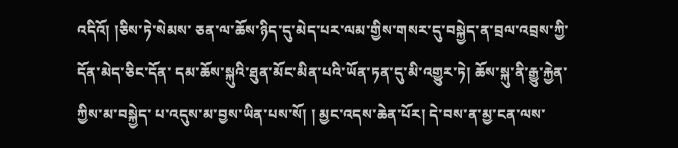འདིའོ། །ཅིས་ཏེ་སེམས་ ཅན་ལ་ཆོས་ཉིད་དུ་མེད་པར་ལམ་གྱིས་གསར་དུ་བསྐྱེད་ན་བྲལ་འབྲས་ཀྱི་དོན་མེད་ཅིང་དོན་ དམ་ཆོས་སྐུའི་ཐུན་མོང་མིན་པའི་ཡོན་ཏན་དུ་མི་འགྱུར་ཏེ། ཆོས་སྐུ་ནི་རྒྱུ་རྐྱེན་ཀྱིས་མ་བསྐྱེད་ པ་འདུས་མ་བྱས་ཡིན་པས་སོ། ། མྱང་འདས་ཆེན་པོར། དེ་བས་ན་མྱ་ངན་ལས་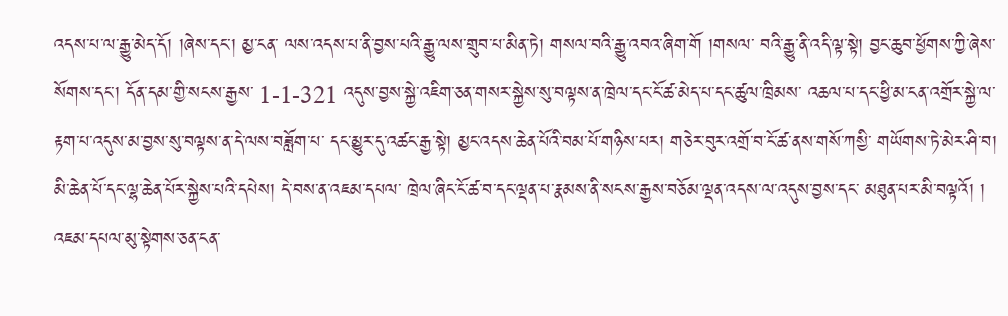འདས་པ་ལ་རྒྱུ་མེད་དོ། །ཞེས་དང་། མྱ་ངན་ ལས་འདས་པ་ནི་བྱས་པའི་རྒྱུ་ལས་གྲུབ་པ་མིན་ཏེ། གསལ་བའི་རྒྱུ་འབའ་ཞིག་གོ །གསལ་ བའི་རྒྱུ་ནི་འདི་ལྟ་སྟེ། བྱང་ཆུབ་ཕྱོགས་ཀྱི་ཞེས་སོགས་དང་། དོན་དམ་གྱི་སངས་རྒྱས་ 1-1-321 འདུས་བྱས་སྐྱེ་འཇིག་ཅན་གསར་སྐྱེས་སུ་བལྟས་ན་ཁྲེལ་དང་ངོ་ཚ་མེད་པ་དང་ཚུལ་ཁྲིམས་ འཆལ་པ་དང་ཕྱི་མ་ངན་འགྲོར་སྐྱེ་ལ་རྟག་པ་འདུས་མ་བྱས་སུ་བལྟས་ན་དེ་ལས་བཟློག་པ་ དང་མྱུར་དུ་འཚང་རྒྱ་སྟེ། མྱང་འདས་ཆེན་པོའི་བམ་པོ་གཉིས་པར། གཅེར་བུར་འགྲོ་བ་ངོ་ཚ་ནས་གསོ་ཀསྱི་ གཡོགས་ཏེ་མེར་ཤི་བ། མི་ཆེན་པོ་དང་ལྷ་ཆེན་པོར་སྐྱེས་པའི་དཔེས། དེ་བས་ན་འཇམ་དཔལ་ ཁྲེལ་ཞིང་ངོ་ཚ་བ་དང་ལྡན་པ་རྣམས་ནི་སངས་རྒྱས་བཅོམ་ལྡན་འདས་ལ་འདུས་བྱས་དང་ མཐུན་པར་མི་བལྟའོ། ། འཇམ་དཔལ་མུ་སྟེགས་ཅན་ངན་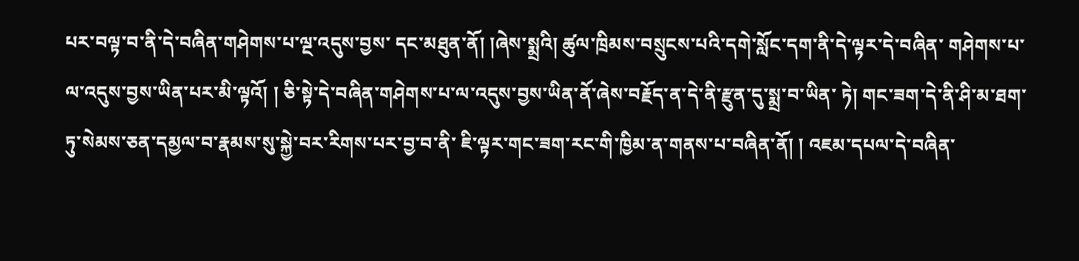པར་བལྟ་བ་ནི་དེ་བཞིན་གཤེགས་པ་ལྔ་འདུས་བྱས་ དང་མཐུན་ནོ། །ཞེས་སྨྲའི། ཚུལ་ཁྲིམས་བསྲུངས་པའི་དགེ་སློང་དག་ནི་དེ་ལྟར་དེ་བཞིན་ གཤེགས་པ་ལ་འདུས་བྱས་ཡིན་པར་མི་ལྟའོ། ། ཅི་སྟེ་དེ་བཞིན་གཤེགས་པ་ལ་འདུས་བྱས་ཡིན་ནོ་ཞེས་བརྗོད་ན་དེ་ནི་རྫུན་དུ་སྨྲ་བ་ཡིན་ ཏེ། གང་ཟག་དེ་ནི་ཤི་མ་ཐག་ཏུ་སེམས་ཅན་དམྱལ་བ་རྣམས་སུ་སྐྱེ་བར་རིགས་པར་བྱ་བ་ནི་ ཇི་ལྟར་གང་ཟག་རང་གི་ཁྱིམ་ན་གནས་པ་བཞིན་ནོ། ། འཇམ་དཔལ་དེ་བཞིན་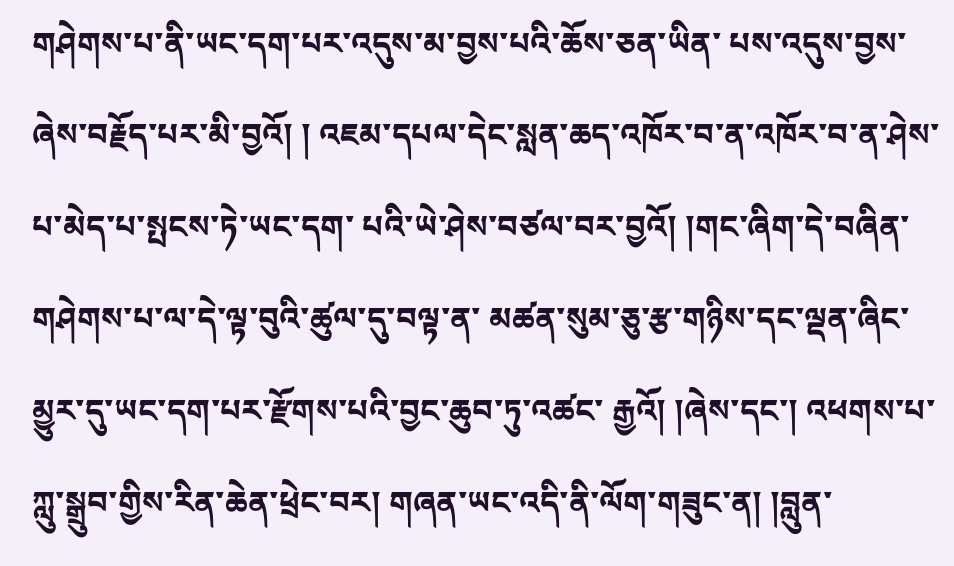གཤེགས་པ་ནི་ཡང་དག་པར་འདུས་མ་བྱས་པའི་ཆོས་ཅན་ཡིན་ པས་འདུས་བྱས་ཞེས་བརྗོད་པར་མི་བྱའོ། ། འཇམ་དཔལ་དེང་སླན་ཆད་འཁོར་བ་ན་འཁོར་བ་ན་ཤེས་པ་མེད་པ་སྤངས་ཏེ་ཡང་དག་ པའི་ཡེ་ཤེས་བཙལ་བར་བྱའོ། །གང་ཞིག་དེ་བཞིན་གཤེགས་པ་ལ་དེ་ལྟ་བུའི་ཚུལ་དུ་བལྟ་ན་ མཚན་སུམ་ཅུ་རྩ་གཉིས་དང་ལྡན་ཞིང་མྱུར་དུ་ཡང་དག་པར་རྫོགས་པའི་བྱང་ཆུབ་ཏུ་འཚང་ རྒྱའོ། །ཞེས་དང་། འཕགས་པ་ཀླུ་སྒྲུབ་གྱིས་རིན་ཆེན་ཕྲེང་བར། གཞན་ཡང་འདི་ནི་ལོག་གཟུང་ན། །བླུན་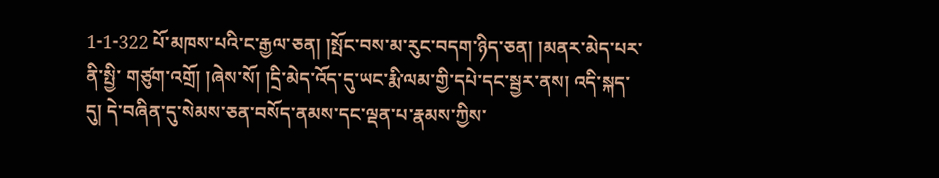1-1-322 པོ་མཁས་པའི་ང་རྒྱལ་ཅན། །སྤོང་བས་མ་རུང་བདག་ཉིད་ཅན། །མནར་མེད་པར་ནི་སྤྱི་ གཙུག་འགྲོ། །ཞེས་སོ། །དྲི་མེད་འོད་དུ་ཡང་རྨི་ལམ་གྱི་དཔེ་དང་སྦྱར་ནས། འདི་སྐད་དུ། དེ་བཞིན་དུ་སེམས་ཅན་བསོད་ནམས་དང་ལྡན་པ་རྣམས་ཀྱིས་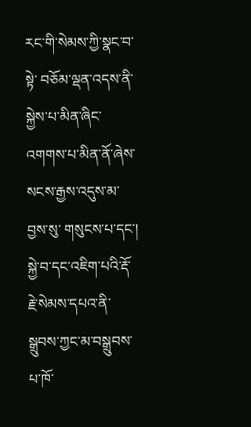རང་གི་སེམས་ཀྱི་སྣང་བ་སྟེ་ བཅོམ་ལྡན་འདས་ནི་སྐྱེས་པ་མིན་ཞིང་འགགས་པ་མིན་ནོ་ཞེས་སངས་རྒྱས་འདུས་མ་བྱས་སུ་ གསུངས་པ་དང་། སྐྱེ་བ་དང་འཇིག་པའི་རྡོ་རྗེ་སེམས་དཔའ་ནི་སྒྲུབས་ཀྱང་མ་བསྒྲུབས་པ་ཁོ་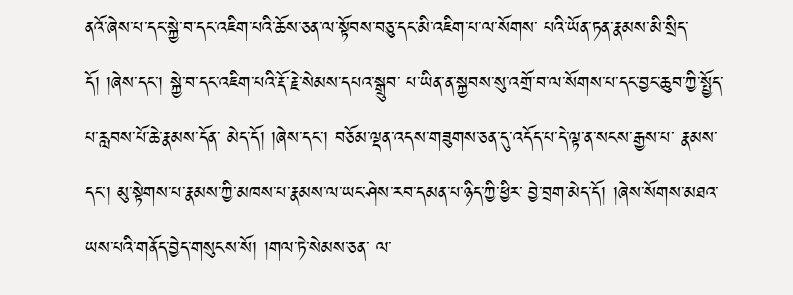ནའོ་ཞེས་པ་དང་སྐྱེ་བ་དང་འཇིག་པའི་ཆོས་ཅན་ལ་སྟོབས་བཅུ་དང་མི་འཇིག་པ་ལ་སོགས་ པའི་ཡོན་ཏན་རྣམས་མི་སྲིད་དོ། །ཞེས་དང་། སྐྱེ་བ་དང་འཇིག་པའི་རྡོ་རྗེ་སེམས་དཔའ་སྒྲུབ་ པ་ཡིན་ན་སྐྱབས་སུ་འགྲོ་བ་ལ་སོགས་པ་དང་བྱང་ཆུབ་ཀྱི་སྤྱོད་པ་རླབས་པོ་ཆེ་རྣམས་དོན་ མེད་དོ། །ཞེས་དང་། བཅོམ་ལྡན་འདས་གཟུགས་ཅན་དུ་འདོད་པ་དེ་ལྟ་ན་སངས་རྒྱས་པ་ རྣམས་དང་། མུ་སྟེགས་པ་རྣམས་ཀྱི་མཁས་པ་རྣམས་ལ་ཡང་ཤེས་རབ་དམན་པ་ཉིད་ཀྱི་ཕྱིར་ བྱེ་བྲག་མེད་དོ། །ཞེས་སོགས་མཐའ་ཡས་པའི་གནོད་བྱེད་གསུངས་སོ། །གལ་ཏེ་སེམས་ཅན་ ལ་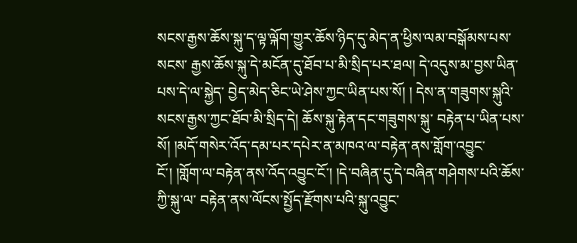སངས་རྒྱས་ཆོས་སྐུ་ད་ལྟ་ལྐོག་གྱུར་ཆོས་ཉིད་དུ་མེད་ན་ཕྱིས་ལམ་བསྒོམས་པས་སངས་ རྒྱས་ཆོས་སྐུ་དེ་མངོན་དུ་ཐོབ་པ་མི་སྲིད་པར་ཐལ། དེ་འདུས་མ་བྱས་ཡིན་པས་དེ་ལ་སྐྱེད་ བྱེད་མེད་ཅིང་ཡེ་ཤེས་ཀྱང་ཡིན་པས་སོ། ། དེས་ན་གཟུགས་སྐུའི་སངས་རྒྱས་ཀྱང་ཐོབ་མི་སྲིད་དེ། ཆོས་སྐུ་རྟེན་དང་གཟུགས་སྐུ་ བརྟེན་པ་ཡིན་པས་སོ། །མདོ་གསེར་འོད་དམ་པར་དཔེར་ན་མཁའ་ལ་བརྟེན་ནས་གློག་འབྱུང་ ངོ་། །གློག་ལ་བརྟེན་ནས་འོད་འབྱུང་ངོ་། །དེ་བཞིན་དུ་དེ་བཞིན་གཤེགས་པའི་ཆོས་ཀྱི་སྐུ་ལ་ བརྟེན་ནས་ལོངས་སྤྱོད་རྫོགས་པའི་སྐུ་འབྱུང་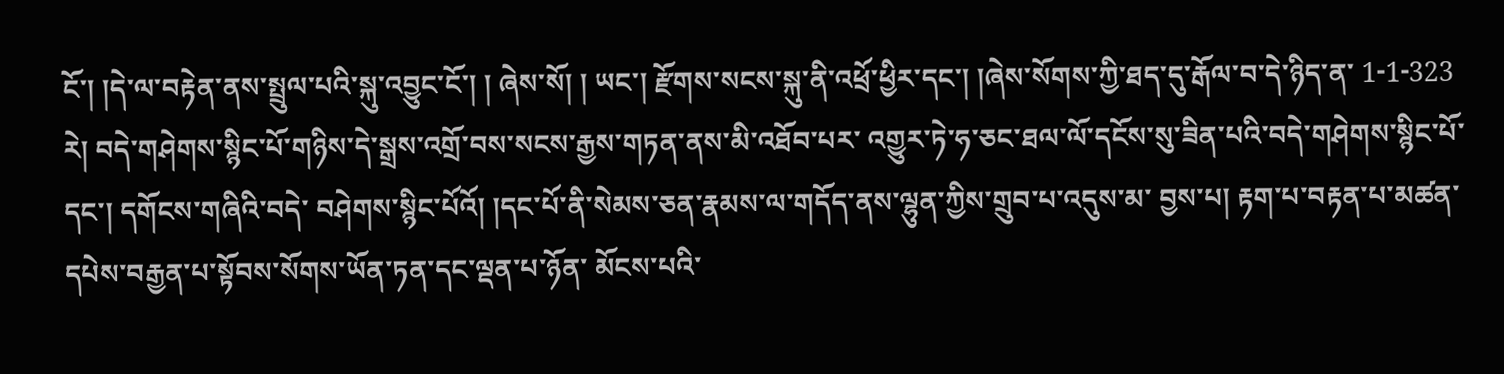ངོ་། །དེ་ལ་བརྟེན་ནས་སྤྲུལ་པའི་སྐུ་འབྱུང་ངོ་། ། ཞེས་སོ། ། ཡང་། རྫོགས་སངས་སྐུ་ནི་འཕྲོ་ཕྱིར་དང་། །ཞེས་སོགས་ཀྱི་ཐད་དུ་རྒོལ་བ་དེ་ཉིད་ན་ 1-1-323 རེ། བདེ་གཤེགས་སྙིང་པོ་གཉིས་དེ་སྒྲས་འགྲོ་བས་སངས་རྒྱས་གཏན་ནས་མི་འཐོབ་པར་ འགྱུར་ཏེ་ཧ་ཅང་ཐལ་ལོ་དངོས་སུ་ཟིན་པའི་བདེ་གཤེགས་སྙིང་པོ་དང་། དགོངས་གཞིའི་བདེ་ བཤེགས་སྙིང་པོའོ། །དང་པོ་ནི་སེམས་ཅན་རྣམས་ལ་གདོད་ནས་ལྷུན་ཀྱིས་གྲུབ་པ་འདུས་མ་ བྱས་པ། རྟག་པ་བརྟན་པ་མཚན་དཔེས་བརྒྱན་པ་སྟོབས་སོགས་ཡོན་ཏན་དང་ལྡན་པ་ཉོན་ མོངས་པའི་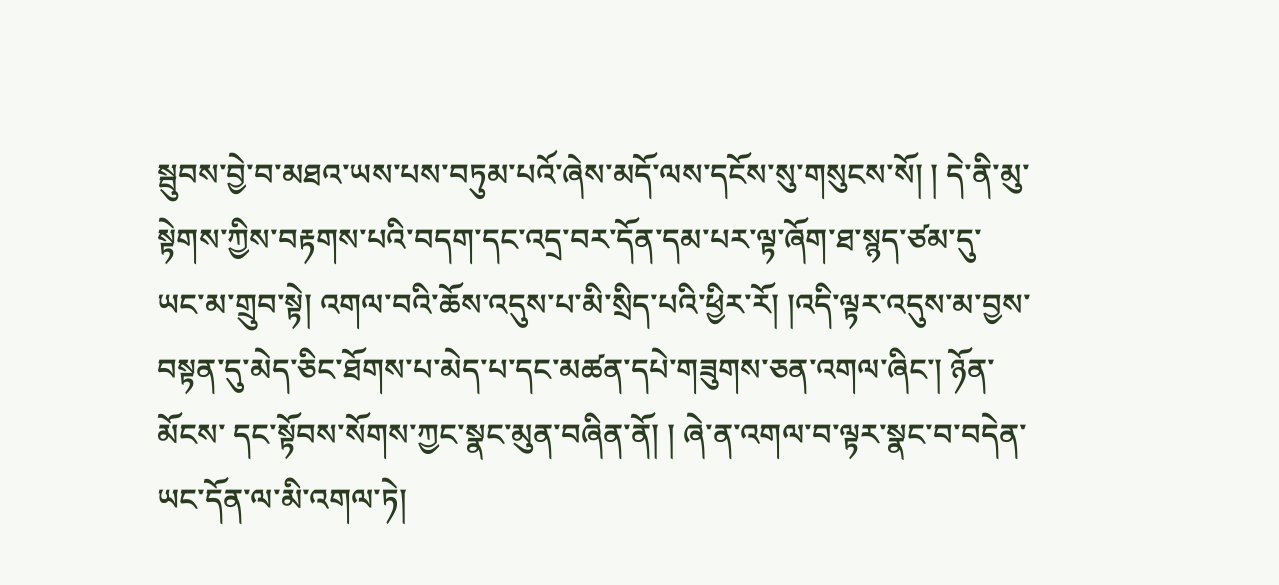སྦུབས་བྱེ་བ་མཐའ་ཡས་པས་བཏུམ་པའོ་ཞེས་མདོ་ལས་དངོས་སུ་གསུངས་སོ། ། དེ་ནི་མུ་སྟེགས་ཀྱིས་བརྟགས་པའི་བདག་དང་འདྲ་བར་དོན་དམ་པར་ལྟ་ཞོག་ཐ་སྙད་ཙམ་དུ་ ཡང་མ་གྲུབ་སྟེ། འགལ་བའི་ཆོས་འདུས་པ་མི་སྲིད་པའི་ཕྱིར་རོ། །འདི་ལྟར་འདུས་མ་བྱས་ བསྟན་དུ་མེད་ཅིང་ཐོགས་པ་མེད་པ་དང་མཚན་དཔེ་གཟུགས་ཅན་འགལ་ཞིང་། ཉོན་མོངས་ དང་སྟོབས་སོགས་ཀྱང་སྣང་མུན་བཞིན་ནོ། ། ཞེ་ན་འགལ་བ་ལྟར་སྣང་བ་བདེན་ཡང་དོན་ལ་མི་འགལ་ཏེ།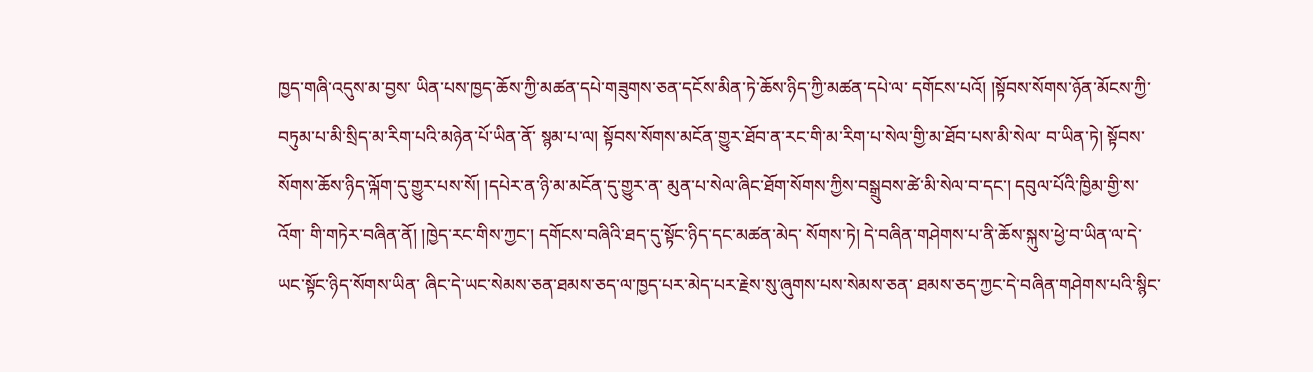ཁྱད་གཞི་འདུས་མ་བྱས་ ཡིན་པས་ཁྱད་ཆོས་ཀྱི་མཚན་དཔེ་གཟུགས་ཅན་དངོས་མིན་ཏེ་ཆོས་ཉིད་ཀྱི་མཚན་དཔེ་ལ་ དགོངས་པའོ། །སྟོབས་སོགས་ཉོན་མོངས་ཀྱི་བཏུམ་པ་མི་སྲིད་མ་རིག་པའི་མཉེན་པོ་ཡིན་ནོ་ སྙམ་པ་ལ། སྟོབས་སོགས་མངོན་གྱུར་ཐོབ་ན་རང་གི་མ་རིག་པ་སེལ་གྱི་མ་ཐོབ་པས་མི་སེལ་ བ་ཡིན་ཏེ། སྟོབས་སོགས་ཆོས་ཉིད་ལྐོག་དུ་གྱུར་པས་སོ། །དཔེར་ན་ཉི་མ་མངོན་དུ་གྱུར་ན་ མུན་པ་སེལ་ཞིང་ཐོག་སོགས་ཀྱིས་བསྒྲུབས་ཚེ་མི་སེལ་བ་དང་། དབུལ་པོའི་ཁྱིམ་གྱི་ས་འོག་ གི་གཏེར་བཞིན་ནོ། །ཁྱེད་རང་གིས་ཀྱང་། དགོངས་བཞིའི་ཐད་དུ་སྟོང་ཉིད་དང་མཚན་མེད་ སོགས་ཏེ། དེ་བཞིན་གཤེགས་པ་ནི་ཆོས་སྐུས་ཕྱེ་བ་ཡིན་ལ་དེ་ཡང་སྟོང་ཉིད་སོགས་ཡིན་ ཞིང་དེ་ཡང་སེམས་ཅན་ཐམས་ཅད་ལ་ཁྱད་པར་མེད་པར་རྗེས་སུ་ཞུགས་པས་སེམས་ཅན་ ཐམས་ཅད་ཀྱང་དེ་བཞིན་གཤེགས་པའི་སྙིང་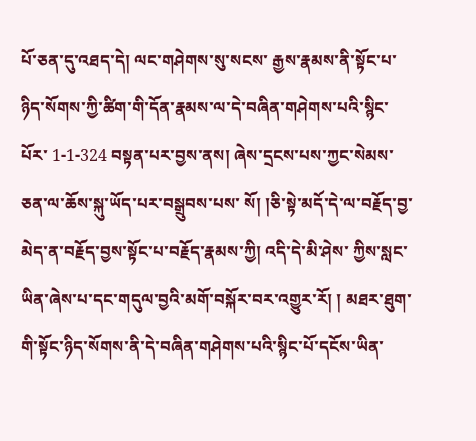པོ་ཅན་དུ་འཐད་དེ། ལང་གཤེགས་སུ་སངས་ རྒྱས་རྣམས་ནི་སྟོང་པ་ཉིད་སོགས་ཀྱི་ཚིག་གི་དོན་རྣམས་ལ་དེ་བཞིན་གཤེགས་པའི་སྙིང་པོར་ 1-1-324 བསྟན་པར་བྱས་ནས། ཞེས་དྲངས་པས་ཀྱང་སེམས་ཅན་ལ་ཆོས་སྐུ་ཡོད་པར་བསྒྲུབས་པས་ སོ། །ཅི་སྟེ་མདོ་དེ་ལ་བརྗོད་བྱ་མེད་ན་བརྗོད་བྱས་སྟོང་པ་བརྗོད་རྣམས་ཀྱི། འདི་དེ་མི་ཤེས་ ཀྱིས་སླང་ཡིན་ཞེས་པ་དང་གདུལ་བྱའི་མགོ་བསྐོར་བར་འགྱུར་རོ། ། མཐར་ཐུག་གི་སྟོང་ཉིད་སོགས་ནི་དེ་བཞིན་གཤེགས་པའི་སྙིང་པོ་དངོས་ཡིན་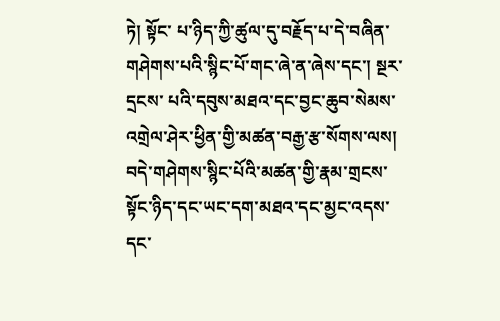ཏེ། སྟོང་ པ་ཉིད་ཀྱི་ཚུལ་དུ་བརྗོད་པ་དེ་བཞིན་གཤེགས་པའི་སྙིང་པོ་གང་ཞེ་ན་ཞེས་དང་། སྔར་དྲངས་ པའི་དབུས་མཐའ་དང་བྱང་ཆུབ་སེམས་འགྲེལ་ཤེར་ཕྱིན་གྱི་མཚན་བརྒྱ་རྩ་སོགས་ལས། བདེ་གཤེགས་སྙིང་པོའི་མཚན་གྱི་རྣམ་གྲངས་སྟོང་ཉིད་དང་ཡང་དག་མཐའ་དང་མྱང་འདས་ དང་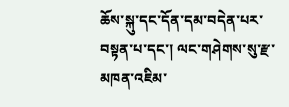ཆོས་སྐུ་དང་དོན་དམ་བདེན་པར་བསྟན་པ་དང་། ལང་གཤེགས་སུ་རྫ་མཁན་འཇིམ་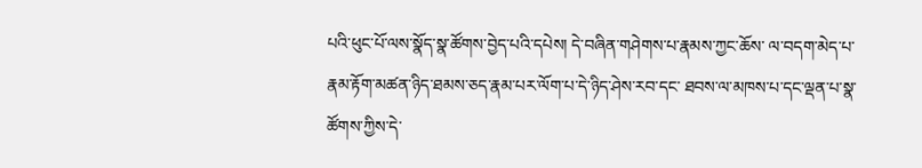པའི་ཕུང་པོ་ལས་སྣོད་སྣ་ཚོགས་བྱེད་པའི་དཔེས། དེ་བཞིན་གཤེགས་པ་རྣམས་ཀྱང་ཆོས་ ལ་བདག་མེད་པ་རྣམ་རྟོག་མཚན་ཉིད་ཐམས་ཅད་རྣམ་པར་ལོག་པ་དེ་ཉིད་ཤེས་རབ་དང་ ཐབས་ལ་མཁས་པ་དང་ལྡན་པ་སྣ་ཚོགས་ཀྱིས་དེ་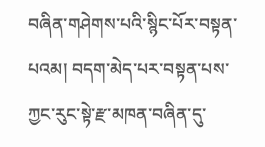བཞིན་གཤེགས་པའི་སྙིང་པོར་བསྟན་ པའམ། བདག་མེད་པར་བསྟན་པས་ཀྱང་རུང་སྟེ་རྫ་མཁན་བཞིན་དུ་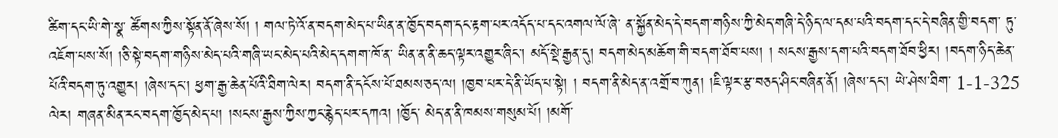ཚིག་དང་ཡི་གེ་སྣ་ ཚོགས་ཀྱིས་སྟོན་ནོ་ཞེས་སོ། ། གལ་ཏེ་འོ་ན་བདག་མེད་པ་ཡིན་ན་ཁྱོད་བདག་དང་རྟག་པར་འདོད་པ་དང་འགལ་ལོ་ཞེ་ ན་སྐྱོན་མེད་དེ་བདག་གཉིས་ཀྱི་མེད་གཞི་དེ་ཉིད་ལ་དམ་པའི་བདག་དང་དེ་བཞིན་གྱི་བདག་ ཏུ་འཇོག་པས་སོ། །ཅི་སྟེ་བདག་གཉིས་མེད་པའི་གཞི་ཡང་མེད་པའི་མེད་དགག་ཁོ་ན་ ཡིན་ན་ནི་ཆད་ལྟར་འགྱུར་ཞིང་། མདོ་སྡེ་རྒྱན་དུ། བདག་མེད་མཆོག་གི་བདག་ཐོབ་པས། ། སངས་རྒྱས་དག་པའི་བདག་ཐོབ་ཕྱིར། །བདག་ཉིད་ཆེན་པོའི་བདག་ཏུ་འགྱུར། །ཞེས་དང་། ཕྱག་རྒྱ་ཆེན་པོའི་ཐིག་ལེར། བདག་ནི་དངོས་པོ་ཐམས་ཅད་ལ། །ཁྱབ་པར་དེ་ནི་ཡོད་པ་སྟེ། ། བདག་ནི་མེད་ན་འགྲོ་བ་ཀུན། །ཇི་ལྟར་རྩ་བཅད་ཤིང་བཞིན་ནོ། །ཞེས་དང་། ཡེ་ཤེས་ཐིག་ 1-1-325 ལེར། གཞན་མིན་རང་བདག་ཁྱོད་མེད་པ། །སངས་རྒྱས་ཀྱིས་ཀྱང་རྙེད་པར་དཀའ། །ཁྱོད་ མེད་ན་ནི་ཁམས་གསུམ་པོ། །མགོ་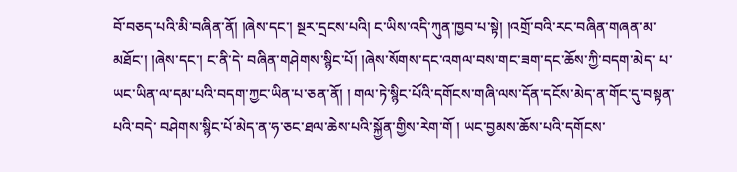བོ་བཅད་པའི་མི་བཞིན་ནོ། །ཞེས་དང་། སྔར་དྲངས་པའི། ང་ཡིས་འདི་ཀུན་ཁྱབ་པ་སྟེ། །འགྲོ་བའི་རང་བཞིན་གཞན་མ་མཐོང་། །ཞེས་དང་། ང་ནི་དེ་ བཞིན་གཤེགས་སྙིང་པོ། །ཞེས་སོགས་དང་འགལ་བས་གང་ཟག་དང་ཆོས་ཀྱི་བདག་མེད་ པ་ཡང་ཡིན་ལ་དམ་པའི་བདག་ཀྱང་ཡིན་པ་ཅན་ནོ། ། གལ་ཏེ་སྙིང་པོའི་དགོངས་གཞི་ལས་དོན་དངོས་མེད་ན་གོང་དུ་བསྟན་པའི་བདེ་ བཤེགས་སྙིང་པོ་མེད་ན་ཧ་ཅང་ཐལ་ཆེས་པའི་སྐྱོན་གྱིས་རེག་གོ ། ཡང་བྱམས་ཆོས་པའི་དགོངས་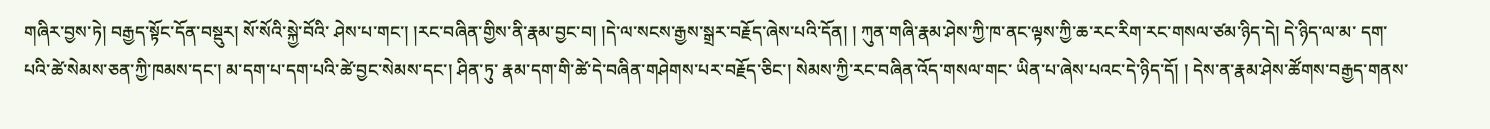གཞིར་བྱས་ཏེ། བརྒྱད་སྟོང་དོན་བསྡུར། སོ་སོའི་སྐྱེ་བོའི་ ཤེས་པ་གང་། །རང་བཞིན་གྱིས་ནི་རྣམ་བྱང་བ། །དེ་ལ་སངས་རྒྱས་སྒྲར་བརྗོད་ཞེས་པའི་དོན། ། ཀུན་གཞི་རྣམ་ཤེས་ཀྱི་ཁ་ནང་ལྟས་ཀྱི་ཆ་རང་རིག་རང་གསལ་ཙམ་ཉིད་དེ། དེ་ཉིད་ལ་མ་ དག་པའི་ཚེ་སེམས་ཅན་ཀྱི་ཁམས་དང་། མ་དག་པ་དག་པའི་ཚེ་བྱང་སེམས་དང་། ཤིན་ཏུ་ རྣམ་དག་གི་ཚེ་དེ་བཞིན་གཤེགས་པར་བརྗོད་ཅིང་། སེམས་ཀྱི་རང་བཞིན་འོད་གསལ་གང་ ཡིན་པ་ཞེས་པའང་དེ་ཉིད་དོ། ། དེས་ན་རྣམ་ཤེས་ཚོགས་བརྒྱད་གནས་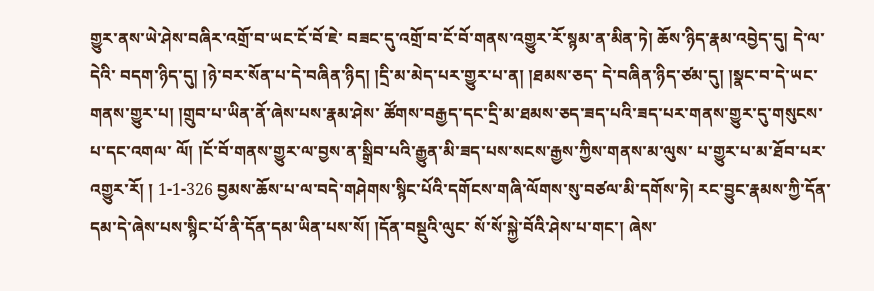གྱུར་ནས་ཡེ་ཤེས་བཞིར་འགྲོ་བ་ཡང་ངོ་བོ་ཇེ་ བཟང་དུ་འགྲོ་བ་ངོ་བོ་གནས་འགྱུར་རོ་སྙམ་ན་མིན་ཏེ། ཆོས་ཉིད་རྣམ་འབྱེད་དུ། དེ་ལ་དེའི་ བདག་ཉིད་དུ། །ཉེ་བར་སོན་པ་དེ་བཞིན་ཉིད། །དྲི་མ་མེད་པར་གྱུར་པ་ན། །ཐམས་ཅད་ དེ་བཞིན་ཉིད་ཙམ་དུ། །སྣང་བ་དེ་ཡང་གནས་གྱུར་པ། །གྲུབ་པ་ཡིན་ནོ་ཞེས་པས་རྣམ་ཤེས་ ཚོགས་བརྒྱད་དང་དྲི་མ་ཐམས་ཅད་ཟད་པའི་ཟད་པར་གནས་གྱུར་དུ་གསུངས་པ་དང་འགལ་ ལོ། །ངོ་བོ་གནས་གྱུར་ལ་བྱས་ན་སྒྲིབ་པའི་རྒྱུན་མི་ཟད་པས་སངས་རྒྱས་ཀྱིས་གནས་མ་ལུས་ པ་གྱུར་པ་མ་ཐོབ་པར་འགྱུར་རོ། ། 1-1-326 བྱམས་ཆོས་པ་ལ་བདེ་གཤེགས་སྙིང་པོའི་དགོངས་གཞི་ལོགས་སུ་བཙལ་མི་དགོས་ཏེ། རང་བྱུང་རྣམས་ཀྱི་དོན་དམ་དེ་ཞེས་པས་སྙིང་པོ་ནི་དོན་དམ་ཡིན་པས་སོ། །དོན་བསྡུའི་ལུང་ སོ་སོ་སྐྱེ་བོའི་ཤེས་པ་གང་། ཞེས་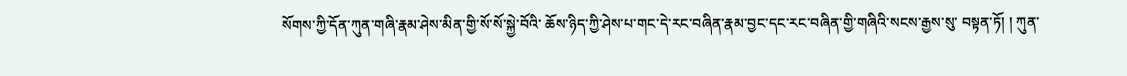སོགས་ཀྱི་དོན་ཀུན་གཞི་རྣམ་ཤེས་མིན་གྱི་སོ་སོ་སྐྱེ་བོའི་ ཆོས་ཉིད་ཀྱི་ཤེས་པ་གང་དེ་རང་བཞིན་རྣམ་བྱང་དང་རང་བཞིན་གྱི་གཞིའི་སངས་རྒྱས་སུ་ བསྟན་ཏོ། ། ཀུན་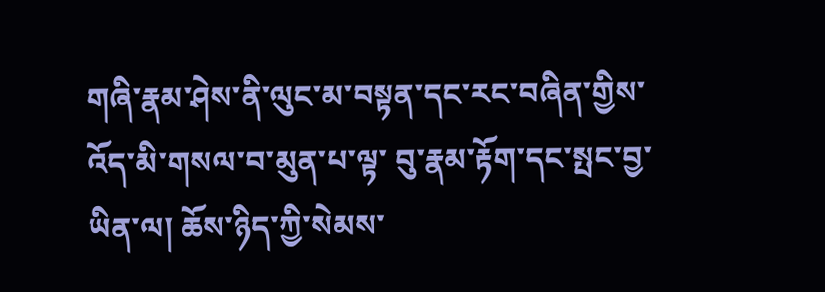གཞི་རྣམ་ཤེས་ནི་ལུང་མ་བསྟན་དང་རང་བཞིན་གྱིས་འོད་མི་གསལ་བ་མུན་པ་ལྟ་ བུ་རྣམ་རྟོག་དང་སྤང་བྱ་ཡིན་ལ། ཆོས་ཉིད་ཀྱི་སེམས་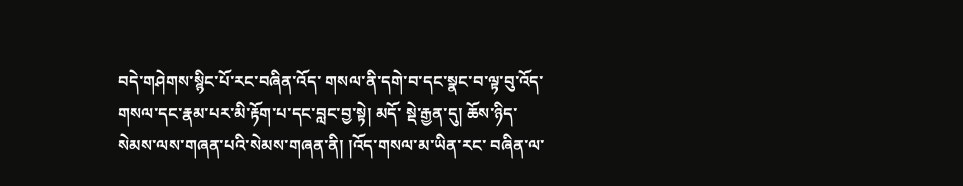བདེ་གཤེགས་སྙིང་པོ་རང་བཞིན་འོད་ གསལ་ནི་དགེ་བ་དང་སྣང་བ་ལྟ་བུ་འོད་གསལ་དང་རྣམ་པར་མི་རྟོག་པ་དང་བླང་བྱ་སྟེ། མདོ་ སྡེ་རྒྱན་དུ། ཆོས་ཉིད་སེམས་ལས་གཞན་པའི་སེམས་གཞན་ནི། །འོད་གསལ་མ་ཡིན་རང་ བཞིན་ལ་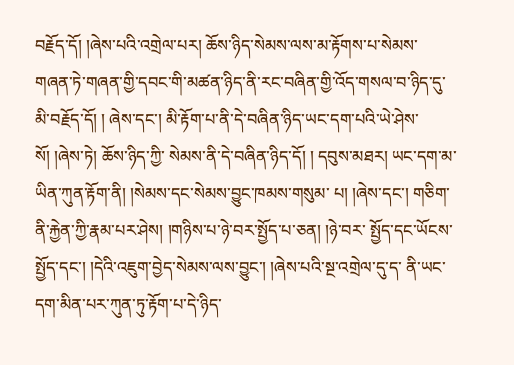བརྗོད་དོ། །ཞེས་པའི་འགྲེལ་པར། ཆོས་ཉིད་སེམས་ལས་མ་རྟོགས་པ་སེམས་ གཞན་ཏེ་གཞན་གྱི་དབང་གི་མཚན་ཉིད་ནི་རང་བཞིན་གྱི་འོད་གསལ་བ་ཉིད་དུ་མི་བརྗོད་དོ། ། ཞེས་དང་། མི་རྟོག་པ་ནི་དེ་བཞིན་ཉིད་ཡང་དག་པའི་ཡེ་ཤེས་སོ། །ཞེས་ཏེ། ཆོས་ཉིད་ཀྱི་ སེམས་ནི་དེ་བཞིན་ཉིད་དོ། ། དབུས་མཐར། ཡང་དག་མ་ཡིན་ཀུན་རྟོག་ནི། །སེམས་དང་སེམས་བྱུང་ཁམས་གསུམ་ པ། །ཞེས་དང་། གཅིག་ནི་རྐྱེན་ཀྱི་རྣམ་པར་ཤེས། །གཉིས་པ་ཉེ་བར་སྤྱོད་པ་ཅན། །ཉེ་བར་ སྤྱོད་དང་ཡོངས་སྤྱོད་དང་། །དེའི་འཇུག་བྱེད་སེམས་ལས་བྱུང་། །ཞེས་པའི་སྔ་འགྲེལ་དུ་ད་ ནི་ཡང་དག་མིན་པར་ཀུན་ཏུ་རྟོག་པ་དེ་ཉིད་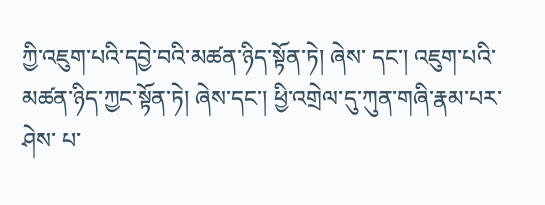ཀྱི་འཇུག་པའི་དབྱེ་བའི་མཚན་ཉིད་སྟོན་ཏེ། ཞེས་ དང་། འཇུག་པའི་མཚན་ཉིད་ཀྱང་སྟོན་ཏེ། ཞེས་དང་། ཕྱི་འགྲེལ་དུ་ཀུན་གཞི་རྣམ་པར་ཤེས་ པ་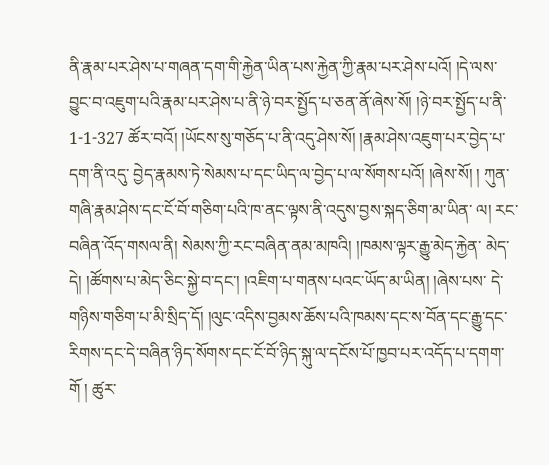ནི་རྣམ་པར་ཤེས་པ་གཞན་དག་གི་རྐྱེན་ཡིན་པས་རྐྱེན་ཀྱི་རྣམ་པར་ཤེས་པའོ། །དེ་ལས་ བྱུང་བ་འཇུག་པའི་རྣམ་པར་ཤེས་པ་ནི་ཉེ་བར་སྤྱོད་པ་ཅན་ནོ་ཞེས་སོ། །ཉེ་བར་སྤྱོད་པ་ནི་ 1-1-327 ཚོར་བའོ། །ཡོངས་སུ་གཅོད་པ་ནི་འདུ་ཤེས་སོ། །རྣམ་ཤེས་འཇུག་པར་བྱེད་པ་དག་ནི་འདུ་ བྱེད་རྣམས་ཏེ་སེམས་པ་དང་ཡིད་ལ་བྱེད་པ་ལ་སོགས་པའོ། །ཞེས་སོ། ། ཀུན་གཞི་རྣམ་ཤེས་དང་ངོ་བོ་གཅིག་པའི་ཁ་ནང་ལྟས་ནི་འདུས་བྱས་སྐད་ཅིག་མ་ཡིན་ ལ། རང་བཞིན་འོད་གསལ་ནི། སེམས་ཀྱི་རང་བཞིན་ནམ་མཁའི། །ཁམས་ལྟར་རྒྱུ་མེད་རྐྱེན་ མེད་དེ། །ཚོགས་པ་མེད་ཅིང་སྐྱེ་བ་དང་། །འཇིག་པ་གནས་པའང་ཡོད་མ་ཡིན། །ཞེས་པས་ དེ་གཉིས་གཅིག་པ་མི་སྲིད་དོ། །ལུང་འདིས་བྱམས་ཆོས་པའི་ཁམས་དང་ས་བོན་དང་རྒྱུ་དང་ རིགས་དང་དེ་བཞིན་ཉིད་སོགས་དང་ངོ་བོ་ཉིད་སྐུ་ལ་དངོས་པོ་ཁྱབ་པར་འདོད་པ་དགག་གོ ། ཚུར་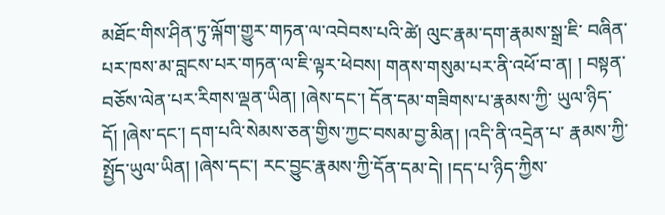མཐོང་གིས་ཤིན་ཏུ་ལྐོག་གྱུར་གཏན་ལ་འབེབས་པའི་ཚེ། ལུང་རྣམ་དག་རྣམས་སྒྲ་ཇི་ བཞིན་པར་ཁས་མ་བླངས་པར་གཏན་ལ་ཇི་ལྟར་ཕེབས། གནས་གསུམ་པར་ནི་འཕོ་བ་ན། ། བསྟན་བཅོས་ལེན་པར་རིགས་ལྡན་ཡིན། །ཞེས་དང་། དོན་དམ་གཟིགས་པ་རྣམས་ཀྱི་ ཡུལ་ཉིད་དོ། །ཞེས་དང་། དག་པའི་སེམས་ཅན་གྱིས་ཀྱང་བསམ་བྱ་མིན། །འདི་ནི་འདྲེན་པ་ རྣམས་ཀྱི་སྤྱོད་ཡུལ་ཡིན། །ཞེས་དང་། རང་བྱུང་རྣམས་ཀྱི་དོན་དམ་དེ། །དད་པ་ཉིད་ཀྱིས་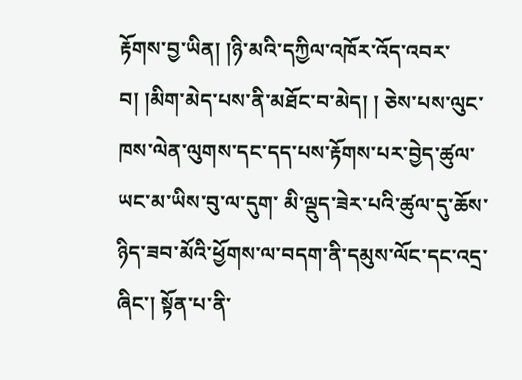རྟོགས་བྱ་ཡིན། །ཉི་མའི་དཀྱིལ་འཁོར་འོད་འབར་བ། །མིག་མེད་པས་ནི་མཐོང་བ་མེད། ། ཅེས་པས་ལུང་ཁས་ལེན་ལུགས་དང་དད་པས་རྟོགས་པར་བྱེད་ཚུལ་ཡང་མ་ཡིས་བུ་ལ་དུག་ མི་ལྡུད་ཟེར་པའི་ཚུལ་དུ་ཆོས་ཉིད་ཟབ་མོའི་ཕྱོགས་ལ་བདག་ནི་དམུས་ལོང་དང་འདྲ་ཞིང་། སྟོན་པ་ནི་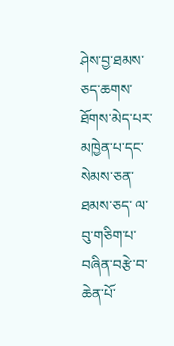ཤེས་བྱ་ཐམས་ཅད་ཆགས་ཐོགས་མེད་པར་མཁྱེན་པ་དང་སེམས་ཅན་ཐམས་ཅད་ ལ་བུ་གཅིག་པ་བཞིན་བརྩེ་བ་ཆེན་པོ་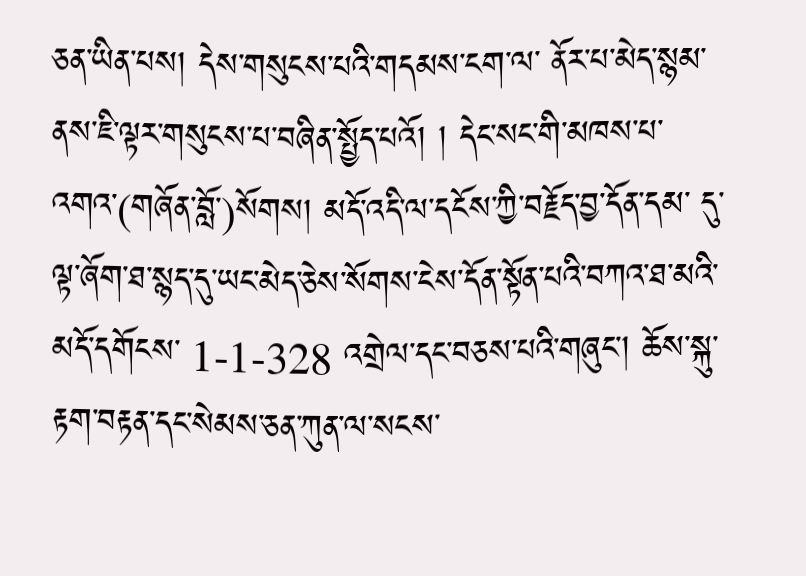ཅན་ཡིན་པས། དེས་གསུངས་པའི་གདམས་ངག་ལ་ ནོར་པ་མེད་སྙམ་ནས་ཇི་ལྟར་གསུངས་པ་བཞིན་སྤྱོད་པའོ། ། དེང་སང་གི་མཁས་པ་འགའ་(གཞོན་བློ་)སོགས། མདོ་འདི་ལ་དངོས་ཀྱི་བརྗོད་བྱ་དོན་དམ་ དུ་ལྟ་ཞོག་ཐ་སྙད་དུ་ཡང་མེད་ཅེས་སོགས་ངེས་དོན་སྟོན་པའི་བཀའ་ཐ་མའི་མདོ་དགོངས་ 1-1-328 འགྲེལ་དང་བཅས་པའི་གཞུང་། ཆོས་སྐུ་རྟག་བརྟན་དང་སེམས་ཅན་ཀུན་ལ་སངས་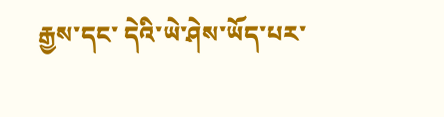རྒྱས་དང་ དེའི་ཡེ་ཤེས་ཡོད་པར་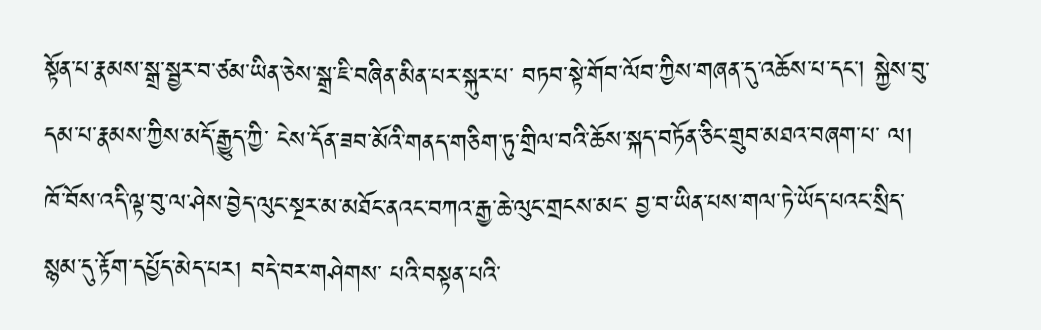སྟོན་པ་རྣམས་སྒྲ་སྦྱར་བ་ཙམ་ཡིན་ཅེས་སྒྲ་ཇི་བཞིན་མིན་པར་སྐུར་པ་ བཏབ་སྟེ་གོབ་ལོབ་ཀྱིས་གཞན་དུ་འཆོས་པ་དང་། སྐྱེས་བུ་དམ་པ་རྣམས་ཀྱིས་མདོ་རྒྱུད་ཀྱི་ ངེས་དོན་ཟབ་མོའི་གནད་གཅིག་ཏུ་གྲིལ་བའི་ཆོས་སྐད་བཏོན་ཅིང་གྲུབ་མཐའ་བཞག་པ་ ལ། ཁོ་བོས་འདི་ལྟ་བུ་ལ་ཤེས་བྱེད་ལུང་སྔར་མ་མཐོང་ནའང་བཀའ་རྒྱ་ཆེ་ལུང་གྲངས་མང་ བྱ་བ་ཡིན་པས་གལ་ཏེ་ཡོད་པའང་སྲིད་སྙམ་དུ་རྟོག་དཔྱོད་མེད་པར། བདེ་བར་གཤེགས་ པའི་བསྟན་པའི་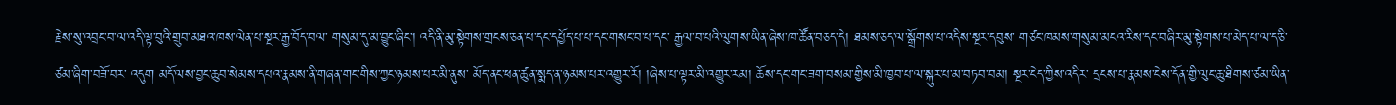རྗེས་སུ་འབྲང་བ་ལ་འདི་ལྟ་བུའི་གྲུབ་མཐའ་ཁས་ལེན་པ་སྔར་རྒྱ་བོད་བལ་ གསུམ་དུ་མ་བྱུང་ཞིང་། འདི་ནི་མུ་སྟེགས་གྲངས་ཅན་པ་དང་དཔྱོད་པ་པ་དང་གསང་བ་པ་དང་ རྒྱལ་བ་པའི་ལུགས་ཡིན་ཞེས་ཁ་ཚོན་བཅད་དེ། ཐམས་ཅད་ལ་སྒྲོགས་པ་འདིས་སྔར་དབུས་ གཙང་ཁམས་གསུམ་མངའ་རིས་དང་བཞིར་མུ་སྟེགས་པ་མེད་པ་ལ་ད་ཅི་ཙམ་ཞིག་བཟོ་བར་ འདུག མདོ་ལས་བྱང་ཆུབ་སེམས་དཔའ་རྣམས་ནི་གཞན་གང་གིས་ཀྱང་ཉམས་པར་མི་ནུས་ མོད་ནང་ཕན་ཚུན་སྨད་ན་ཉམས་པར་འགྱུར་རོ། །ཞེས་པ་ལྟར་མི་འགྱུར་རམ། ཆོས་དང་གང་ཟག་བསམ་གྱིས་མི་ཁྱབ་པ་ལ་སྐུར་པ་མ་བཏབ་བམ། སྔར་ངེད་ཀྱིས་འདིར་ དྲངས་པ་རྣམས་ངེས་དོན་གྱི་ལུང་ཆུ་ཐིགས་ཙམ་ཡིན་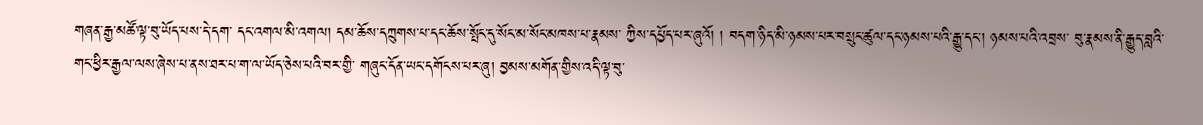གཞན་རྒྱ་མཚོ་ལྟ་བུ་ཡོད་པས་དེ་དག་ དང་འགལ་མི་འགལ། དམ་ཆོས་དཀྲུགས་པ་དང་ཆོས་སྤོང་དུ་སོང་མ་སོང་མཁས་པ་རྣམས་ ཀྱིས་དཔྱོད་པར་ཞུའོ། ། བདག་ཉིད་མི་ཉམས་པར་བསྲུང་ཚུལ་དང་ཉམས་པའི་རྒྱུ་དང་། ཉམས་པའི་འབྲས་ བུ་རྣམས་ནི་རྒྱུད་བླའི་གང་ཕྱིར་རྒྱལ་ལས་ཞེས་པ་ནས་ཐར་པ་ག་ལ་ཡོད་ཅེས་པའི་བར་གྱི་ གཞུང་དོན་ཡང་དགོངས་པར་ཞུ། བྱམས་མགོན་གྱིས་འདི་ལྟ་བུ་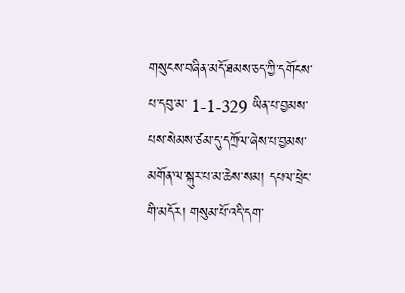གསུངས་བཞིན་མདོ་ཐམས་ཅད་ཀྱི་དགོངས་པ་དབུ་མ་ 1-1-329 ཡིན་པ་བྱམས་པས་སེམས་ཙམ་དུ་དཀྲོལ་ཞེས་པ་བྱམས་མགོན་ལ་སྐུར་པ་མ་ཆེས་སམ། དཔལ་ཕྲེང་གི་མདོར། གསུམ་པོ་འདི་དག་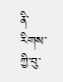ནི་རིགས་ཀྱི་བུ་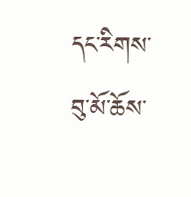དང་རིགས་བུ་མོ་ཆོས་